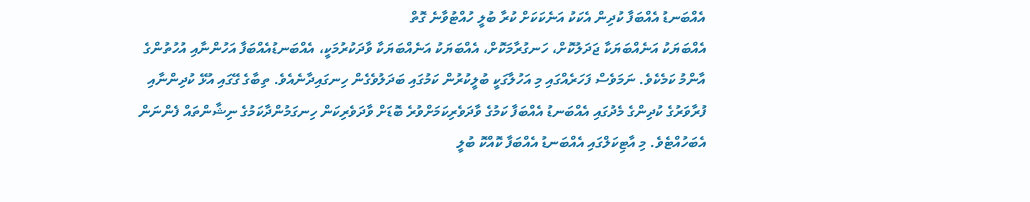އެއްބަނޑު އެއްބަފާ ކުދިން އެކަކު އަނެކަކަށް ކުރާ ބުލީ ހުއްޓުވާނެ ގޮތް
އެއްބަޔަކު އަނެއްބަޔަކާ ޖަދަލުކޮށް، ހަނގުރާމަކޮށް، އެއްބަޔަކު އަނެއްބަޔަކާ ވާދަކުރުމަކީ، އެއްބަނޑުއެއްބަފާ އަހުންނާއި އުހުތުންގެ އާންމު ކަމެކެވެ. ނަމަވެސް ފަހަރެއްގައި މި އަހުލާގަކީ ބުލީކުރުން ކަމުގައި ބަދަލުވެގެން ހިނގައިދާނެއެވެ. ތިބާގެ ގޭގައި އުޅޭ ކުދިންނާއި ފުރާވަރުގެ ކުދިންގެ މެދުގައި އެއްބަނޑު އެއްބަފާ ކަމުގެ ވާދަވެރިކަމަށްވުރެ ބޮޑަށް ވާދަވެރިކަން ހިނގަމުންދާކަމުގެ ނިޝާންތައް ފެންނަން އެބަހުއްޓެވެ. މި އާޓިކަލްގައި އެއްބަނޑު އެއްބަފާ ކޮއްކޮ ބުލީ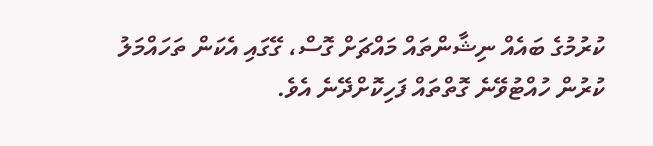ކުރުމުގެ ބައެއް ނިޝާންތައް މައްޗަށް ގޮސް، ގޭގައި އެކަން ތަހައްމަލު ކުރުން ހުއްޓުވޭނެ ގޮތްތައް ފަހިކޮށްދޭނެ އެވެ.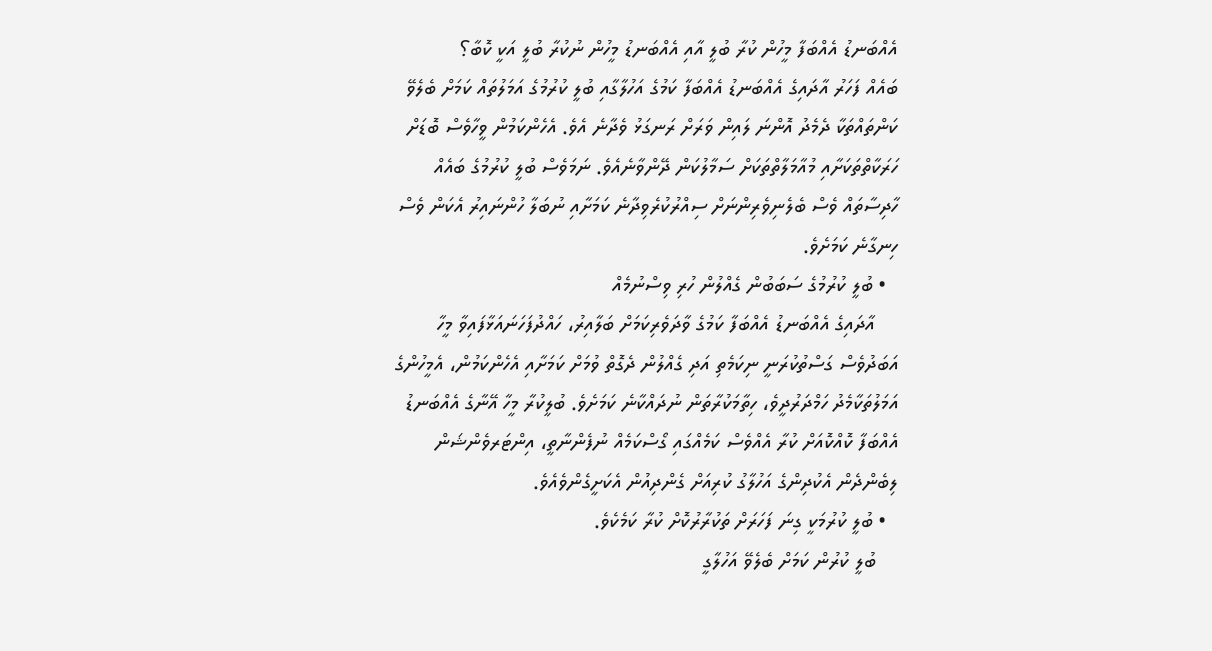އެއްބަނޑު އެއްބަފާ މީހުން ކުރާ ބުލީ އާއި އެއްބަނޑު މީހުން ނުކުރާ ބުލީ އަކީ ކޮބާ؟
ބައެއް ފަހަރު އާދައިގެ އެއްބަނޑު އެއްބަފާ ކަމުގެ އަހުލާގާއި ބުލީ ކުރުމުގެ އަމަލުތައް ކަމަށް ބެލެވޭ ކަންތައްތަކާ ދެމެދު އޮންނަ ލައިން ވަރަށް ރަނގަޅު ވެދާނެ އެވެ. އެހެންކަމުން ވީހާވެސް ބޮޑަށް ހަރަކާތްތަކަށާއި މުއާމަލާތްތަކަށް ސަމާލުކަން ދޭންވާނެއެވެ. ނަމަވެސް ބުލީ ކުރުމުގެ ބައެއް ހާދިސާތައް ވެސް ބެލެނިވެރިންނަށް ސިއްރުކުރެވިދާނެ ކަމަށާއި ނުބަލާ ހުންނައިރު އެކަން ވެސް ހިނގާނެ ކަމަށެވެ.
  • ބުލީ ކުރުމުގެ ސަބަބުން ގެއްލުން ހުރި ވިސްނުމެއް
    އާދައިގެ އެއްބަނޑު އެއްބަފާ ކަމުގެ ވާދަވެރިކަމަށް ބަލާއިރު، ހައްދުފަހަނައަޅާފައިވާ މީހާ އަބަދުވެސް ގަސްތުކުރަނީ ނިކަމެތި އަދި ގެއްލުން ދެގޮތް ވުމަށް ކަމަށާއި އެހެންކަމުން، އެމީހުންގެ އަމަލުތަކާމެދު ހަމްދަރުދީވެ، ހިތާމަކުރާތަން ނުދައްކާނެ ކަމަށެވެ. ބުލީކުރާ މީހާ އޭނާގެ އެއްބަނޑު އެއްބަފާ ކޮއްކޮއަށް ކުރާ އެއްވެސް ކަމެއްގައި ގޯސްކަމެއް ނުފެންނާތީ، އިންޓަރވެންޝަން ލިބެންދެން އެކުދިންގެ އަހުލާގު ކުރިއަށް ގެންދިއުން އެކަށީގެންވެއެވެ.
  • ބުލީ ކުރުމަކީ ގިނަ ފަހަރަށް ތަކުރާރުކޮށް ކުރާ ކަމެކެވެ.
    ބުލީ ކުރުން ކަމަށް ބެލެވޭ އަހުލާގީ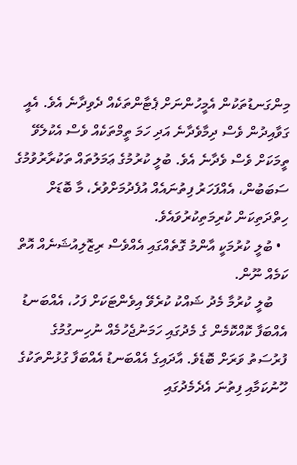މިންގަނޑުތަކުން އެމީހުންނަށް ޕެޓާންތަކެއް ދެވިދާނެ އެވެ. އެއީ ގަވާއިދުން ވެސް ދިމާވެދާނެ އަދި ހަމަ ތީމްތަކެއް ވެސް އެކުލެވޭ ތީމަކަށް ވެސް ވެދާނެ އެވެ. ބުލީ ކުރުމުގެ ޢަމަލުތައް ތަކުރާރުވުމުގެ ސަބަބުން، އެއްފަހަރު ފިތުނައެއް އުފެދުމަށްވުރެ، މާ ބޮޑަށް ހިތްދަތިކަން ކުރިމަތިކުރުވައެވެ.
  • ބުލީ ކުރުމަކީ އާންމު ގޮތެއްގައި އެއްވެސް ރިޒޮލިއުޝަނެއް އޮތް ކަމެއް ނޫން.
    ބުލީ ކުރުމާ މެދު ޝައްކު ކުރެވޭ އިވެންޓަކަށް ފަހު، އެއްބަނޑު އެއްބަފާ ކޮއްކޮމެން ގެ މެދުގައި ހަމަނުޖެހުމެއް ނުހިނގުމުގެ ފުރުސަތު ވަރަށް ބޮޑެވެ. އާދައިގެ އެއްބަނޑު އެއްބަފާ ގުޅުންތަކުގެ ހޫނުކަމާއި ފިތުނަ އެދެމެދުގައި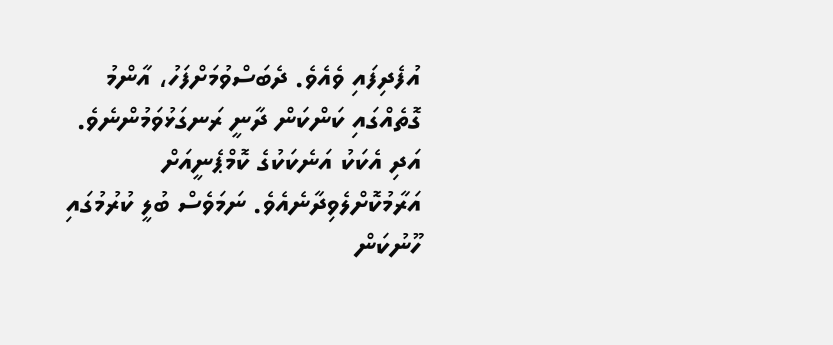އުފެދިފައި ވެއެވެ. ދެބަސްވުމަށްފަހު، އާންމު ގޮތެއްގައި ކަންކަން ދާނީ ރަނގަޅުވަމުންނެވެ. އަދި އެކަކު އަނެކަކުގެ ކޮމްޕެނީއަށް އަރާމުކޮށްލެވިދާނެއެވެ. ނަމަވެސް ބުލީ ކުރުމުގައި ހޫނުކަން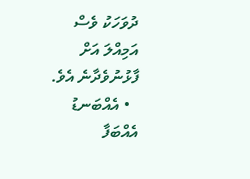ދުވަހަކު ވެސް އަމިއްލަ އަށް ފާޅުނުވެދާނެ އެވެ.
  • އެއްބަނޑު އެއްބަފާ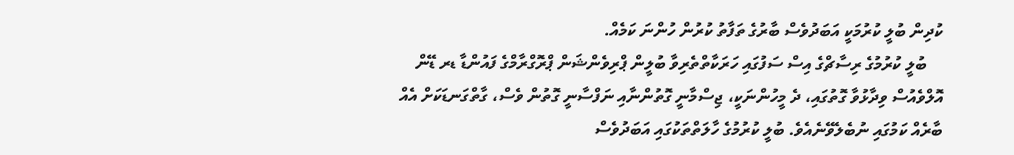ކުދިން ބުލީ ކުރުމަކީ އަބަދުވެސް ބާރުގެ ތަފާތު ކުރުން ހުންނަ ކަމެއް.
    ބުލީ ކުރުމުގެ ރިސާޗްގެ އިސް ސަފުގައި ހަރަކާތްތެރިވާ ބުލީން ޕްރިވެންޝަން ޕްރޮގްރާމްގެ ފައުންޑާ ޑރ ޑޭން އޮލްވެއުސް ވިދާޅުވާ ގޮތުގައި، ދެ މީހުންނަކީ، ޖިސްމާނީ ގޮތުންނާއި ނަފްސާނީ ގޮތުން ވެސް، ގާތްގަނޑަކަށް އެއް ބާރެއް ކަމުގައި ނުބެލެވޭނެއެވެ. ބުލީ ކުރުމުގެ ހާލަތްތަކުގައި އަބަދުވެސް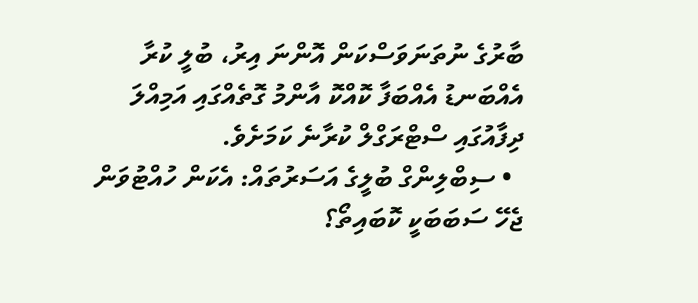ބާރުގެ ނުތަނަވަސްކަން އޮންނަ އިރު، ބުލީ ކުރާ އެއްބަނޑު އެއްބަފާ ކޮއްކޮ އާންމު ގޮތެއްގައި އަމިއްލަ ދިފާއުގައި ސްޓްރަގްލް ކުރާނެ ކަމަށެވެ.
  • ސިބްލިންގް ބުލީގެ އަސަރުތައް: އެކަން ހުއްޓުވަން ޖެހޭ ސަބަބަކީ ކޮބައިތޯ؟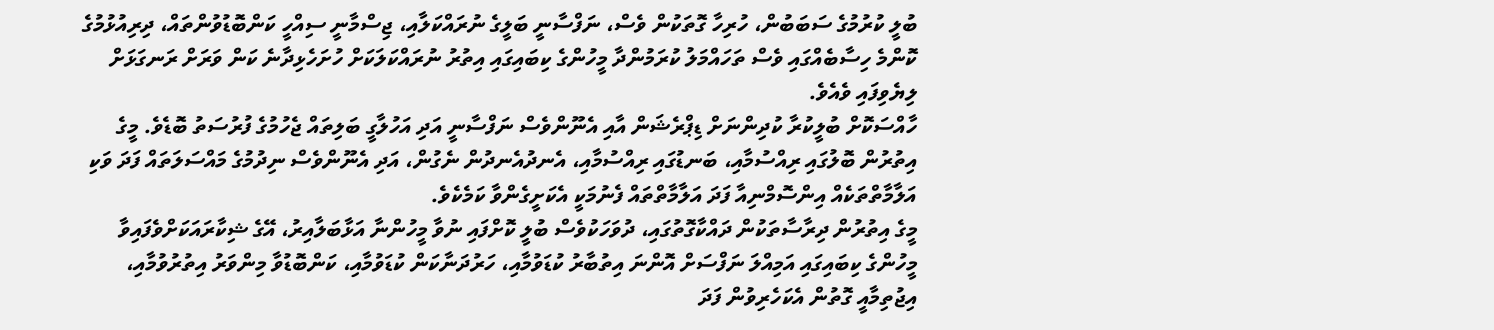ބުލީ ކުރުމުގެ ސަބަބުން، ހުރިހާ ގޮތަކުން ވެސް، ނަފްސާނީ ބަލީގެ ނުރައްކަލާއި، ޖިސްމާނީ ސިއްހީ ކަންބޮޑުވުންތައް، ދިރިއުޅުމުގެ ކޮންމެ ހިސާބެއްގައި ވެސް ތަހައްމަލު ކުރަމުންދާ މީހުންގެ ކިބައިގައި އިތުރު ނުރައްކަލަކަށް ހުށަހެޅިދާނެ ކަން ވަރަށް ރަނގަޅަށް ލިޔެވިފައި ވެއެވެ.
ހާއްސަކޮށް ބުލީކުރާ ކުދިންނަށް ޑިޕްރެޝަން އާއި އެނޫންވެސް ނަފްސާނީ އަދި އަހުލާގީ ބަލިތައް ޖެހުމުގެ ފުރުސަތު ބޮޑެވެ. މީގެ އިތުރުން ބޮލުގައި ރިއްސުމާއި، ބަނޑުގައި ރިއްސުމާއި، އެނދުއެނދުން ނެގުން، އަދި އެނޫންވެސް ނިދުމުގެ މައްސަލަތައް ފަދަ ވަކި އަލާމާތްތަކެއް އިންސޮމްނިއާ ފަދަ އަލާމާތްތައް ފެނުމަކީ އެކަށީގެންވާ ކަމެކެވެ.
މީގެ އިތުރުން ދިރާސާތަކުން ދައްކާގޮތުގައި، ދުވަހަކުވެސް ބުލީ ކޮށްފައި ނުވާ މީހުންނާ އަޅާބަލާއިރު، އޭގެ ޝިކާރައަކަށްވެފައިވާ މީހުންގެ ކިބައިގައި އަމިއްލަ ނަފްސަށް އޮންނަ އިތުބާރު ކުޑަވުމާއި، ހަރުދަނާކަން ކުޑަވުމާއި، ކަންބޮޑުވާ މިންވަރު އިތުރުވުމާއި، އިޖުތިމާއީ ގޮތުން އެކަހެރިވުން ފަދަ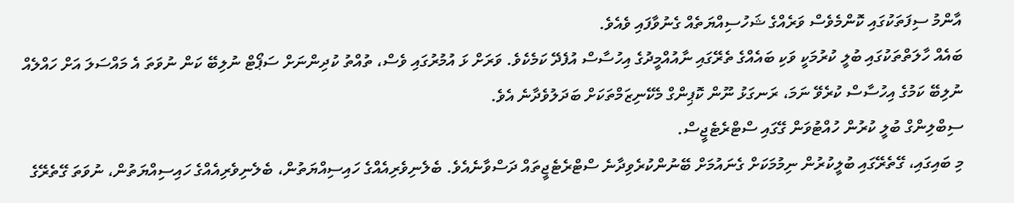އާންމު ސިފަތަކުގައި ކޮންމެވެސް ވަރެއްގެ ޝަހުސިއްޔަތެއް ގެނުވާފައި ވެއެވެ.
ބައެއް ހާލަތްތަކުގައި ބުލީ ކުރުމަކީ ވަކި ބައެއްގެ ތެރޭގައި ނާއުއްމީދުގެ އިހުސާސް އުފެދޭ ކަމެކެވެ. ވަރަށް ޅަ އުމުރުގައި ވެސް، ތުއްތު ކުދިންނަށް ސަޕޯޓް ނުލިބޭ ކަން ނުވަތަ އެ މައްސަލަ އަށް ހައްލެއް ނުލިބޭ ކަމުގެ އިހުސާސް ކުރެވޭ ނަމަ، ރަނގަޅު ނޫން ކޮޕިންގް މެކޭނިޒަމްތަކަށް ބަދަލުވެދާނެ އެވެ.
ސިބްލިންގް ބުލީ ކުރުން ހުއްޓުވަން ގޭގައި ސްޓްރެޓެޖީސް.
މި ބައިގައި، ގޭތެރޭގައި ބުލީކުރުން ނިމުމަކަށް ގެނައުމަށް ބޭނުންކުރެވިދާނެ ސްޓްރެޓެޖީތައް ދަސްވާނެއެވެ. ބެލެނިވެރިއެއްގެ ހައިސިއްޔަތުން، ބެލެނިވެރިއެއްގެ ހައިސިއްޔަތުން، ނުވަތަ ގޭތެރޭގެ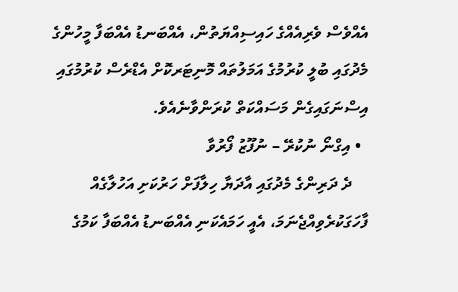އެއްވެސް ވެރިއެއްގެ ހައިސިއްޔަތުން، އެއްބަނޑު އެއްބަފާ މީހުންގެ މެދުގައި ބުލީ ކުރުމުގެ އަމަލުތައް މޮނިޓަރކޮށް އެޑްރެސް ކުރުމުގައި އިސްނަގައިގެން މަސައްކަތް ކުރަންވާނެއެވެ.
  • އިގްނޯ ނުކުރޭ – ނުފޫޒު ފޯރުވާ
    ދެ ދަރިންގެ މެދުގައި އާދަޔާ ހިލާފަށް ހަރުކަށި އަހުލާގެއް ފާހަގަކުރެވިއްޖެނަމަ، އެއީ ހަމައެކަނި އެއްބަނޑު އެއްބަފާ ކަމުގެ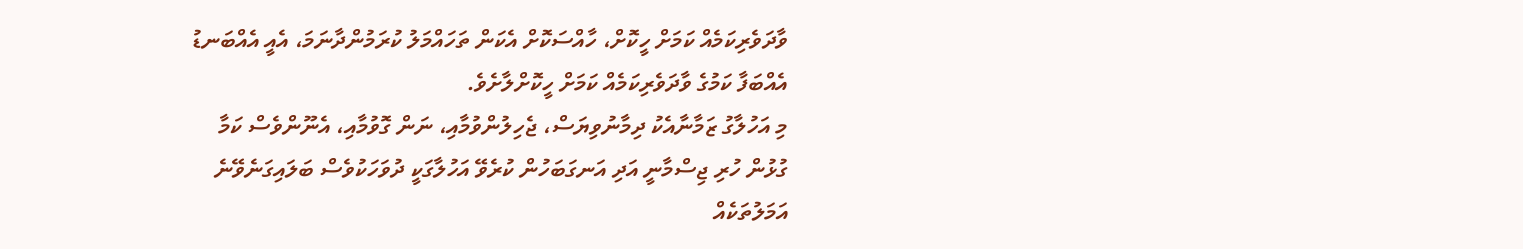ވާދަވެރިކަމެއް ކަމަށް ހީކޮށް، ހާއްސަކޮށް އެކަން ތަހައްމަލު ކުރަމުންދާނަމަ، އެއީ އެއްބަނޑު އެއްބަފާ ކަމުގެ ވާދަވެރިކަމެއް ކަމަށް ހީކޮށްލާށެވެ.
މި އަހުލާގު ޒަމާނާއެކު ދިމާނުވިޔަސް، ޖެހިލުންވުމާއި، ނަން ގޮވުމާއި، އެނޫންވެސް ކަމާ ގުޅުން ހުރި ޖިސްމާނީ އަދި އަނގަބަހުން ކުރެވޭ އަހުލާގަކީ ދުވަހަކުވެސް ބަލައިގަނެވޭނެ އަމަލުތަކެއް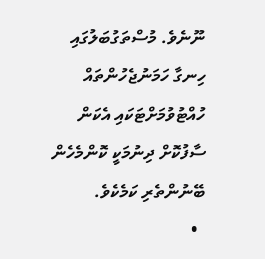ނޫނެވެ. މުސްތަގުބަލުގައި ހިނގާ ހަމަނުޖެހުންތައް ހުއްޓުވުމަށްޓަކައި އެކަން ސާފުކޮށް ދިނުމަކީ ކޮންމެހެން ބޭނުންތެރި ކަމެކެވެ.
  •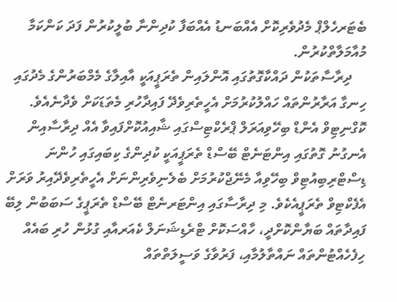ބެޓަރހެލްޕް މެދުވެރިކޮށް އެއްބަނޑު އެއްބަފާ ކުދިންނާ ބުލީކުރުން ފަދަ ކަންކަމާ މުއާމަލާތްކުރުން.
    ދިރާސާތަކުން ދައްކާގޮތުގައި އޮންލައިން ތެރަޕީއަކީ އާއިލާގެ މެމްބަރުންގެ މެދުގައި ހިނގާ އަރާރުންތައް ހައްލުކުރުމަށް އެހީތެރިވެދޭ ފައިދާހުރި މެތަޑަކަށް ވެދާނެއެވެ. ކޮގްނިޓިވް އެންޑް ބިހޭވިއަރަލް ޕްރެކްޓިސްގައި ޝާއިއުކޮށްފައިވާ އެއް ދިރާސާއިން އެނގުނު ގޮތުގައި އިންޓަނެޓް ބޭސްޑް ތެރަޕީއަކީ ކުދިންގެ ކިބައިގައި ހުންނަ ޑިސްޓްރިބިއުޓިވް ބިހޭވިއާ މެނޭޖްކުރުމަށް ބެލެނިވެރިންނަށް އެހީތެރިވެދޭއިރު ވަރަށް އެފެކްޓިވް ތެރަޕީއެކެވެ. މި ދިރާސާގައި އިންޓަރނެޓް ބޭސްޑް ތެރަޕީގެ ސަބަބުން ލިބޭ ފައިދާތައް ބަޔާންކޮށްދީ، ހާއްސަކޮށް ޓްރެޑިޝަނަލް ކެއަރއާއި ގުޅުން ހުރި ބައެއް ހިފެހެއްޓުންތައް ނައްތާލުމާއި، ފަރުވާގެ ވަސީލަތްތައް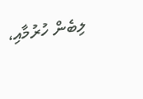ލިބެން ހުރުމާއި،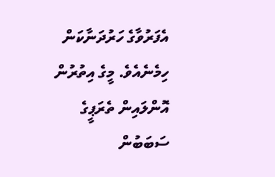އެފަރުވާގެ ހަރުދަނާކަން ހިމެނެއެވެ. މީގެ އިތުރުން އޮންލައިން ތެރަޕީގެ ސަބަބުން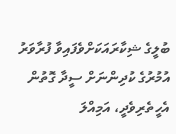ބުލީގެ ޝިކާރައަކަށްވެފައިވާ ފުރާވަރު އުމުރުގެ ކުދިންނަށް ސީދާ ގޮތުން އެހީތެރިވެދީ، އަމިއްލަ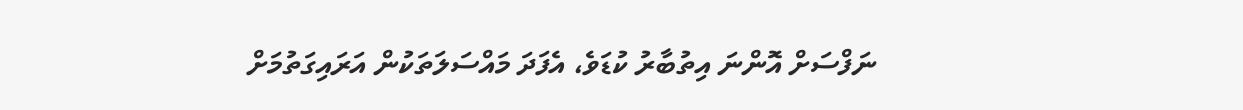ނަފްސަށް އޮންނަ އިތުބާރު ކުޑަވެ، އެފަދަ މައްސަލަތަކުން އަރައިގަތުމަށް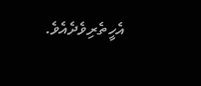އެހީތެރިވެދެއެވެ.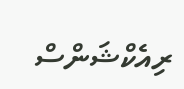ރިއެކްޝަންސް